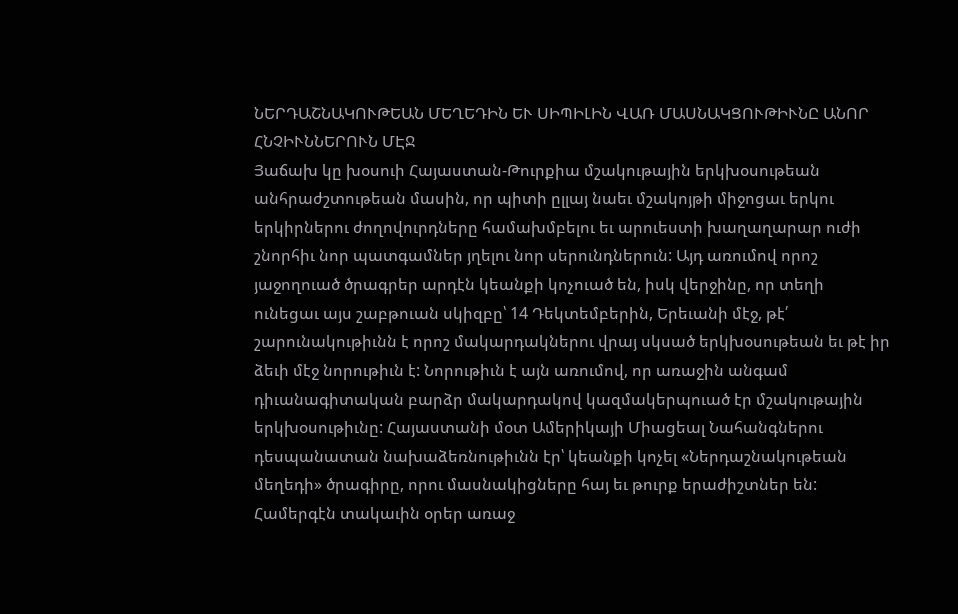ՆԵՐԴԱՇՆԱԿՈՒԹԵԱՆ ՄԵՂԵԴԻՆ ԵՒ ՍԻՊԻԼԻՆ ՎԱՌ ՄԱՍՆԱԿՑՈՒԹԻՒՆԸ ԱՆՈՐ ՀՆՉԻՒՆՆԵՐՈՒՆ ՄԷՋ
Յաճախ կը խօսուի Հայաստան-Թուրքիա մշակութային երկխօսութեան անհրաժշտութեան մասին, որ պիտի ըլլայ նաեւ մշակոյթի միջոցաւ երկու երկիրներու ժողովուրդները համախմբելու եւ արուեստի խաղաղարար ուժի շնորհիւ նոր պատգամներ յղելու նոր սերունդներուն: Այդ առումով որոշ յաջողուած ծրագրեր արդէն կեանքի կոչուած են, իսկ վերջինը, որ տեղի ունեցաւ այս շաբթուան սկիզբը՝ 14 Դեկտեմբերին, Երեւանի մէջ, թէ՛ շարունակութիւնն է որոշ մակարդակներու վրայ սկսած երկխօսութեան եւ թէ իր ձեւի մէջ նորութիւն է: Նորութիւն է այն առումով, որ առաջին անգամ դիւանագիտական բարձր մակարդակով կազմակերպուած էր մշակութային երկխօսութիւնը: Հայաստանի մօտ Ամերիկայի Միացեալ Նահանգներու դեսպանատան նախաձեռնութիւնն էր՝ կեանքի կոչել «Ներդաշնակութեան մեղեդի» ծրագիրը, որու մասնակիցները հայ եւ թուրք երաժիշտներ են:
Համերգէն տակաւին օրեր առաջ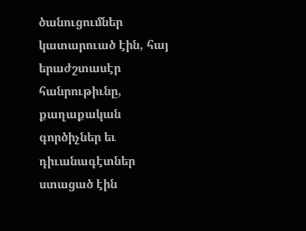ծանուցումներ կատարուած էին, հայ երաժշտասէր հանրութիւնը, քաղաքական գործիչներ եւ դիւանագէտներ ստացած էին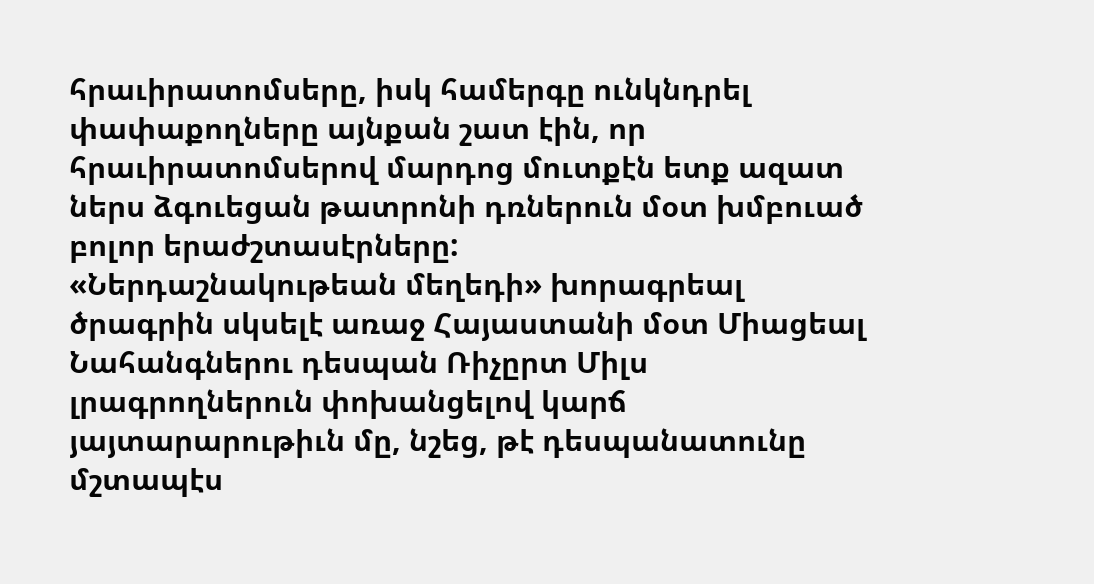հրաւիրատոմսերը, իսկ համերգը ունկնդրել փափաքողները այնքան շատ էին, որ հրաւիրատոմսերով մարդոց մուտքէն ետք ազատ ներս ձգուեցան թատրոնի դռներուն մօտ խմբուած բոլոր երաժշտասէրները:
«Ներդաշնակութեան մեղեդի» խորագրեալ ծրագրին սկսելէ առաջ Հայաստանի մօտ Միացեալ Նահանգներու դեսպան Ռիչըրտ Միլս լրագրողներուն փոխանցելով կարճ յայտարարութիւն մը, նշեց, թէ դեսպանատունը մշտապէս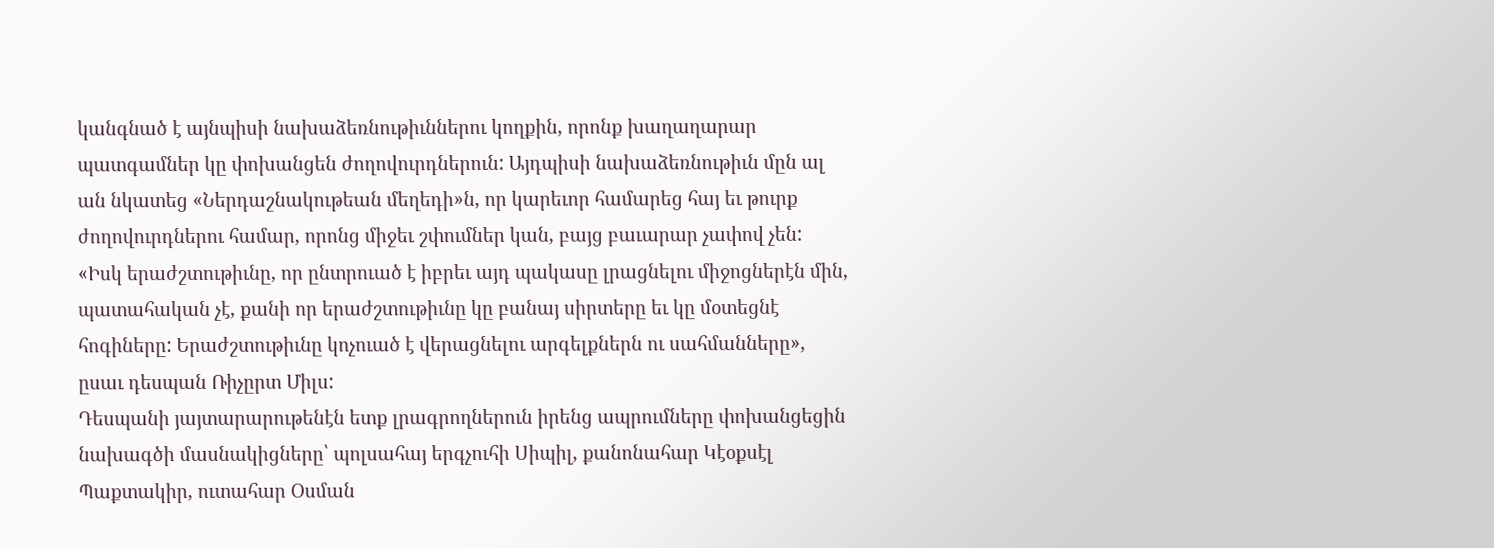կանգնած է այնպիսի նախաձեռնութիւններու կողքին, որոնք խաղաղարար պատգամներ կը փոխանցեն ժողովուրդներուն: Այդպիսի նախաձեռնութիւն մըն ալ ան նկատեց «Ներդաշնակութեան մեղեդի»ն, որ կարեւոր համարեց հայ եւ թուրք ժողովուրդներու համար, որոնց միջեւ շփումներ կան, բայց բաւարար չափով չեն: «Իսկ երաժշտութիւնը, որ ընտրուած է իբրեւ այդ պակասը լրացնելու միջոցներէն մին, պատահական չէ, քանի որ երաժշտութիւնը կը բանայ սիրտերը եւ կը մօտեցնէ հոգիները: Երաժշտութիւնը կոչուած է վերացնելու արգելքներն ու սահմանները», ըսաւ դեսպան Ռիչըրտ Միլս:
Դեսպանի յայտարարութենէն ետք լրագրողներուն իրենց ապրումները փոխանցեցին նախագծի մասնակիցները՝ պոլսահայ երգչուհի Սիպիլ, քանոնահար Կէօքսէլ Պաքտակիր, ուտահար Օսման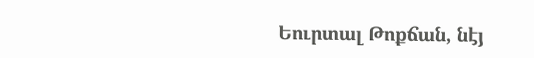Եուրտալ Թոքճան, նէյ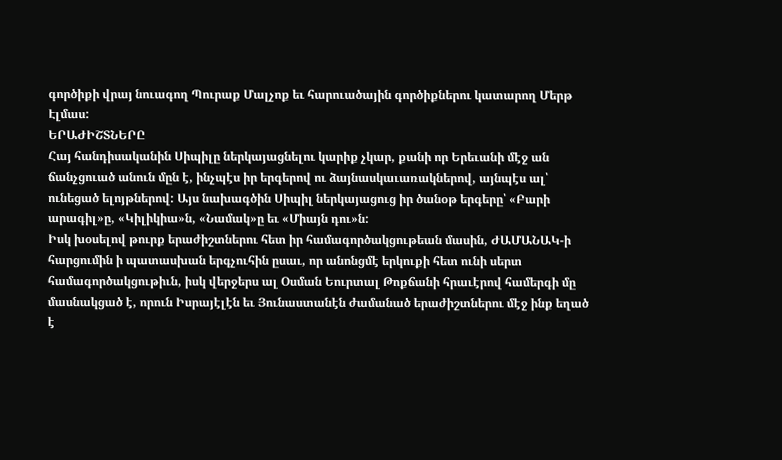գործիքի վրայ նուագող Պուրաք Մալչոք եւ հարուածային գործիքներու կատարող Մերթ Էլմաս:
ԵՐԱԺԻՇՏՆԵՐԸ
Հայ հանդիսականին Սիպիլը ներկայացնելու կարիք չկար, քանի որ Երեւանի մէջ ան ճանչցուած անուն մըն է, ինչպէս իր երգերով ու ձայնասկաւառակներով, այնպէս ալ՝ ունեցած ելոյթներով: Այս նախագծին Սիպիլ ներկայացուց իր ծանօթ երգերը՝ «Բարի արագիլ»ը, «Կիլիկիա»ն, «Նամակ»ը եւ «Միայն դու»ն:
Իսկ խօսելով թուրք երաժիշտներու հետ իր համագործակցութեան մասին, ԺԱՄԱՆԱԿ-ի հարցումին ի պատասխան երգչուհին ըսաւ, որ անոնցմէ երկուքի հետ ունի սերտ համագործակցութիւն, իսկ վերջերս ալ Օսման Եուրտալ Թոքճանի հրաւէրով համերգի մը մասնակցած է, որուն Իսրայէլէն եւ Յունաստանէն ժամանած երաժիշտներու մէջ ինք եղած է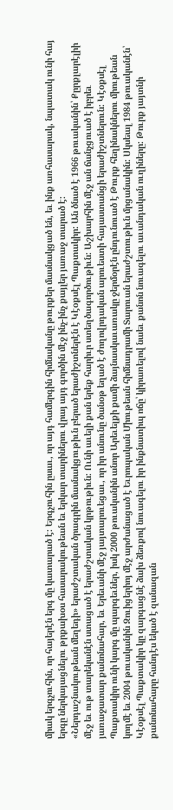միակ երգչուհին, որ հայերէն երգ մը կատարած է: Երգչուհին ըսաւ, որ այդ համերգին հիմնականը թուրքեր մասնակցած են, եւ ինք առհասարակ, նպատակ ունի հայ երգը ներկայացնելու թրքախօս հասարակութեան եւ երկար տարիներու վրայ այդ գործին մէջ ինչ-ինչ քայլեր յառաջ տարած է:
«Ներդաշնակութեան մեղեդի» երաժշտական ծրագրին մասնակցութիւն բերած երաժիշտներէն է Կէօքսէլ Պաքտակիր: Ան ծնած է 1966 թուականին՝ Քըրքլարէլիի մէջ եւ ութ տարեկանէն ստացած է երաժշտական կրթութիւն: Ունի աւելի քան երեք հարիւր ստեղծագործութիւն: Աշխարհին մէջ ան ճանչցուած է իբրեւ յառաջատար քանոնահար, եւ Երեւանի մէջ յայտարուեցաւ, որ իր անունը ծանօթ եղած է ժողովրդական արուեստի հայաստանցի երաժիշտներուն: Կէօքսէլ Պաքտակիր ունի կարգ մը պարգեւներ, իսկ 2000 թուականին անոր Արեւելքի քամի ձայնասկաւառակը ջերմօրէն ընդունուած է Թուրք հեղինակներու միութեան կողմէ եւ 2004 թուականին Զուիցերիոյ մէջ արժանացած է Եւրոպական Միութեան հիմնադրամի Տարուան երաժշտութիւն մրցանակին: Սկսեալ 1984 թուականէն՝ Կէօքսէլ Պաքտակիր կը զարգացնէ ձախ ձեռքով նուագելու իր ինքնատիպ ոճը՝ կիրառելով նաեւ քանոն նուագելու աւանդական ուղիները: Թուրք յայտնի քանոնահարը հանդէս եկած է զանազան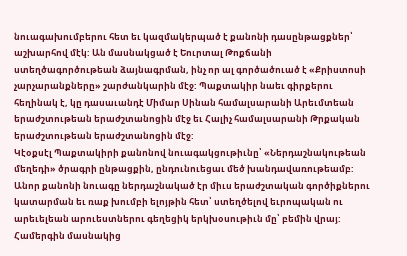նուագախումբերու հետ եւ կազմակերպած է քանոնի դասընթացքներ՝ աշխարհով մէկ: Ան մասնակցած է Եուրտալ Թոքճանի ստեղծագործութեան ձայնագրման, ինչ որ ալ գործածուած է «Քրիստոսի չարչարանքները» շարժանկարին մէջ: Պաքտակիր նաեւ գիրքերու հեղինակ է, կը դասաւանդէ Միմար Սինան համալսարանի Արեւմտեան երաժշտութեան երաժշտանոցին մէջ եւ Հալիչ համալսարանի Թրքական երաժշտութեան երաժշտանոցին մէջ:
Կէօքսէլ Պաքտակիրի քանոնով նուագակցութիւնը՝ «Ներդաշնակութեան մեղեդի» ծրագրի ընթացքին, ընդունուեցաւ մեծ խանդավառութեամբ: Անոր քանոնի նուագը ներդաշնակած էր միւս երաժշտական գործիքներու կատարման եւ ռաք խումբի ելոյթին հետ՝ ստեղծելով եւրոպական ու արեւելեան արուեստներու գեղեցիկ երկխօսութիւն մը՝ բեմին վրայ:
Համերգին մասնակից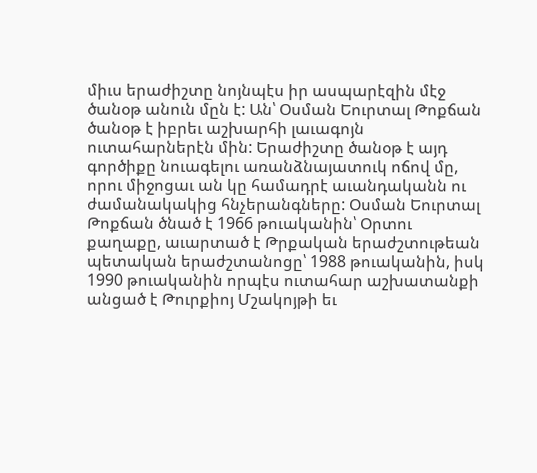միւս երաժիշտը նոյնպէս իր ասպարէզին մէջ ծանօթ անուն մըն է: Ան՝ Օսման Եուրտալ Թոքճան ծանօթ է իբրեւ աշխարհի լաւագոյն ուտահարներէն մին: Երաժիշտը ծանօթ է այդ գործիքը նուագելու առանձնայատուկ ոճով մը, որու միջոցաւ ան կը համադրէ աւանդականն ու ժամանակակից հնչերանգները: Օսման Եուրտալ Թոքճան ծնած է 1966 թուականին՝ Օրտու քաղաքը, աւարտած է Թրքական երաժշտութեան պետական երաժշտանոցը՝ 1988 թուականին, իսկ 1990 թուականին որպէս ուտահար աշխատանքի անցած է Թուրքիոյ Մշակոյթի եւ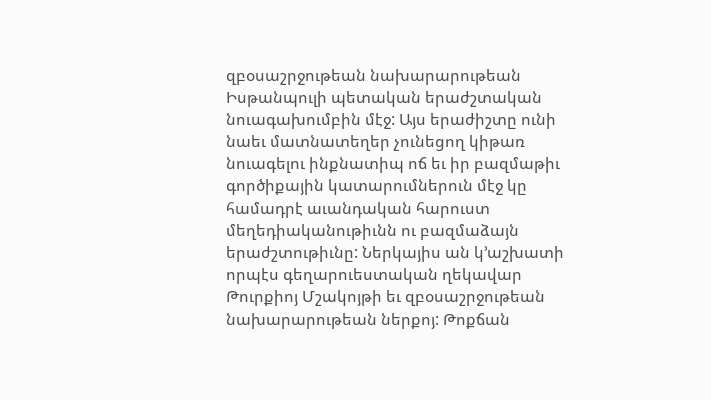զբօսաշրջութեան նախարարութեան Իսթանպուլի պետական երաժշտական նուագախումբին մէջ: Այս երաժիշտը ունի նաեւ մատնատեղեր չունեցող կիթառ նուագելու ինքնատիպ ոճ եւ իր բազմաթիւ գործիքային կատարումներուն մէջ կը համադրէ աւանդական հարուստ մեղեդիականութիւնն ու բազմաձայն երաժշտութիւնը: Ներկայիս ան կ՚աշխատի որպէս գեղարուեստական ղեկավար Թուրքիոյ Մշակոյթի եւ զբօսաշրջութեան նախարարութեան ներքոյ: Թոքճան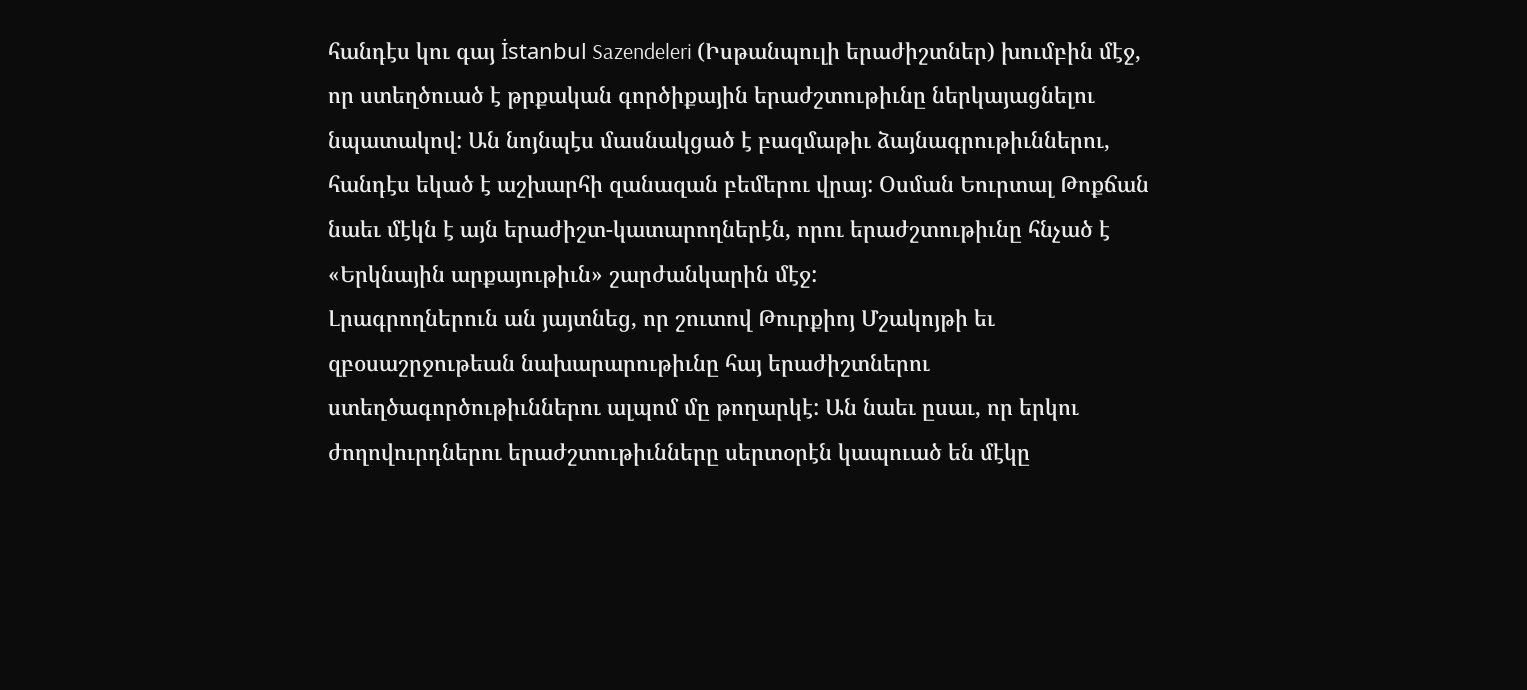հանդէս կու գայ İstanbul Sazendeleri (Իսթանպուլի երաժիշտներ) խումբին մէջ, որ ստեղծուած է թրքական գործիքային երաժշտութիւնը ներկայացնելու նպատակով: Ան նոյնպէս մասնակցած է բազմաթիւ ձայնագրութիւններու, հանդէս եկած է աշխարհի զանազան բեմերու վրայ: Օսման Եուրտալ Թոքճան նաեւ մէկն է այն երաժիշտ-կատարողներէն, որու երաժշտութիւնը հնչած է «Երկնային արքայութիւն» շարժանկարին մէջ:
Լրագրողներուն ան յայտնեց, որ շուտով Թուրքիոյ Մշակոյթի եւ զբօսաշրջութեան նախարարութիւնը հայ երաժիշտներու ստեղծագործութիւններու ալպոմ մը թողարկէ: Ան նաեւ ըսաւ, որ երկու ժողովուրդներու երաժշտութիւնները սերտօրէն կապուած են մէկը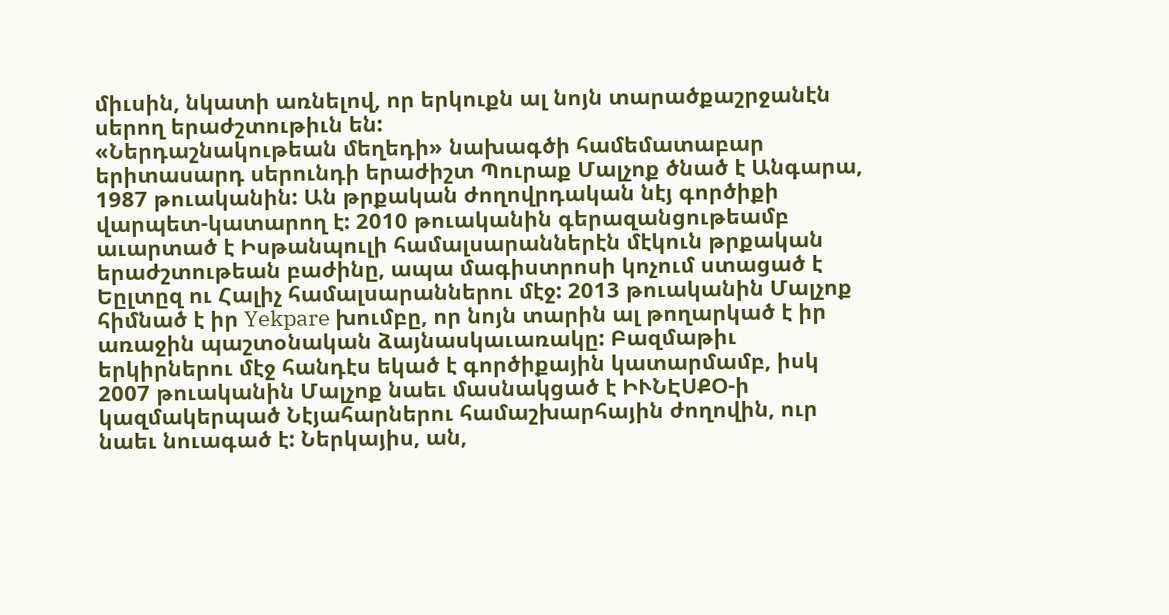միւսին, նկատի առնելով, որ երկուքն ալ նոյն տարածքաշրջանէն սերող երաժշտութիւն են:
«Ներդաշնակութեան մեղեդի» նախագծի համեմատաբար երիտասարդ սերունդի երաժիշտ Պուրաք Մալչոք ծնած է Անգարա, 1987 թուականին: Ան թրքական ժողովրդական նէյ գործիքի վարպետ-կատարող է: 2010 թուականին գերազանցութեամբ աւարտած է Իսթանպուլի համալսարաններէն մէկուն թրքական երաժշտութեան բաժինը, ապա մագիստրոսի կոչում ստացած է Եըլտըզ ու Հալիչ համալսարաններու մէջ: 2013 թուականին Մալչոք հիմնած է իր Yekpare խումբը, որ նոյն տարին ալ թողարկած է իր առաջին պաշտօնական ձայնասկաւառակը: Բազմաթիւ երկիրներու մէջ հանդէս եկած է գործիքային կատարմամբ, իսկ 2007 թուականին Մալչոք նաեւ մասնակցած է ԻՒՆԷՍՔՕ-ի կազմակերպած Նէյահարներու համաշխարհային ժողովին, ուր նաեւ նուագած է: Ներկայիս, ան,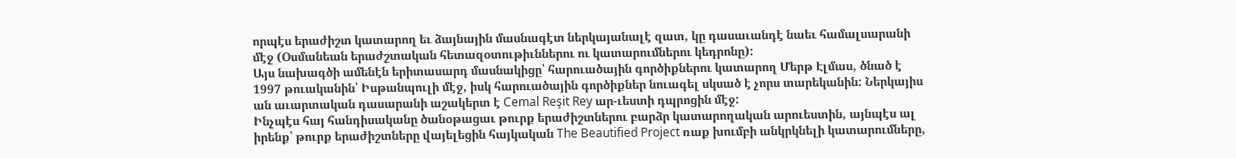որպէս երաժիշտ կատարող եւ ձայնային մասնագէտ ներկայանալէ զատ, կը դասաւանդէ նաեւ համալսարանի մէջ (Օսմանեան երաժշտական հետազօտութիւններու ու կատարումներու կեդրոնը):
Այս նախագծի ամենէն երիտասարդ մասնակիցը՝ հարուածային գործիքներու կատարող Մերթ Էլմաս, ծնած է 1997 թուականին՝ Իսթանպուլի մէջ, իսկ հարուածային գործիքներ նուագել սկսած է չորս տարեկանին: Ներկայիս ան աւարտական դասարանի աշակերտ է Cemal Reşit Rey ար-ւեստի դպրոցին մէջ:
Ինչպէս հայ հանդիսականը ծանօթացաւ թուրք երաժիշտներու բարձր կատարողական արուեստին, այնպէս ալ իրենք՝ թուրք երաժիշտները վայելեցին հայկական The Beautified Project ռաք խումբի անկրկնելի կատարումները,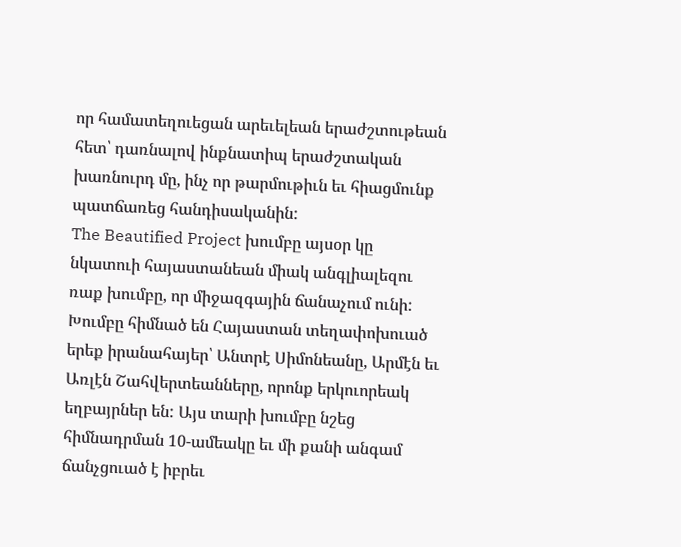որ համատեղուեցան արեւելեան երաժշտութեան հետ՝ դառնալով ինքնատիպ երաժշտական խառնուրդ մը, ինչ որ թարմութիւն եւ հիացմունք պատճառեց հանդիսականին:
The Beautified Project խումբը այսօր կը նկատուի հայաստանեան միակ անգլիալեզու ռաք խումբը, որ միջազգային ճանաչում ունի: Խումբը հիմնած են Հայաստան տեղափոխուած երեք իրանահայեր՝ Անտրէ Սիմոնեանը, Արմէն եւ Առլէն Շահվերտեանները, որոնք երկուորեակ եղբայրներ են: Այս տարի խումբը նշեց հիմնադրման 10-ամեակը եւ մի քանի անգամ ճանչցուած է իբրեւ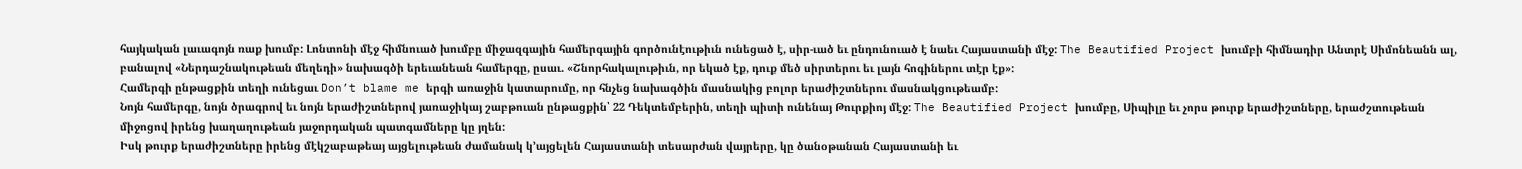հայկական լաւագոյն ռաք խումբ: Լոնտոնի մէջ հիմնուած խումբը միջազգային համերգային գործունէութիւն ունեցած է, սիր-ւած եւ ընդունուած է նաեւ Հայաստանի մէջ: The Beautified Project խումբի հիմնադիր Անտրէ Սիմոնեանն ալ, բանալով «Ներդաշնակութեան մեղեդի» նախագծի երեւանեան համերգը, ըսաւ. «Շնորհակալութիւն, որ եկած էք, դուք մեծ սիրտերու եւ լայն հոգիներու տէր էք»:
Համերգի ընթացքին տեղի ունեցաւ Don’t blame me երգի առաջին կատարումը, որ հնչեց նախագծին մասնակից բոլոր երաժիշտներու մասնակցութեամբ:
Նոյն համերգը, նոյն ծրագրով եւ նոյն երաժիշտներով յառաջիկայ շաբթուան ընթացքին՝ 22 Դեկտեմբերին, տեղի պիտի ունենայ Թուրքիոյ մէջ: The Beautified Project խումբը, Սիպիլը եւ չորս թուրք երաժիշտները, երաժշտութեան միջոցով իրենց խաղաղութեան յաջորդական պատգամները կը յղեն:
Իսկ թուրք երաժիշտները իրենց մէկշաբաթեայ այցելութեան ժամանակ կ՚այցելեն Հայաստանի տեսարժան վայրերը, կը ծանօթանան Հայաստանի եւ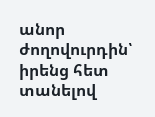անոր ժողովուրդին՝ իրենց հետ տանելով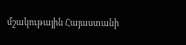մշակութային Հայաստանի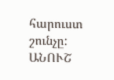հարուստ շունչը:
ԱՆՈՒՇ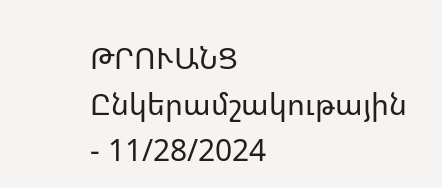ԹՐՈՒԱՆՑ
Ընկերամշակութային
- 11/28/2024